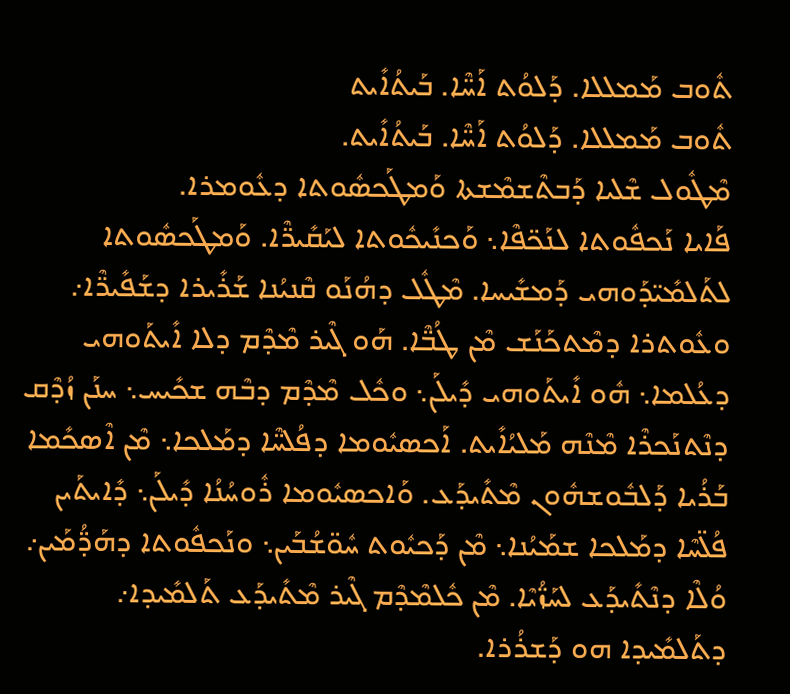ܬܽܘܒ ܡܰܡܠܠܐ. ܕܰܠܘܳܬ ܐܰܚ̈ܶܐ. ܒܰܝܬܳܐܺܝܬ
ܬܽܘܒ ܡܰܡܠܠܐ. ܕܰܠܘܳܬ ܐܰܚ̈ܶܐ. ܒܰܝܬܳܐܺܝܬ.
ܡܶܛܽܘܠ ܫܶܠܝܐ ܕܰܒܬܶܫܡܶܫܬܐ ܘܰܡܛܰܟܣܽܘܬܐ ܕܥܽܘܡܪܐ.
ܦܰܐܝܐ ܢܰܟܦܽܘܬܐ ܠܢܰܟ̈ܦܶܐ܆ ܘܰܟܢܺܝܟܽܘܬܐ ܠܝܰܩܺܝܪ̈ܶܐ. ܘܰܡܛܰܟܣܽܘܬܐ ܠܬܰܠܡܺܝ̈ܕܰܘܗܝ ܕܰܡܫܺܝܚܐ. ܡܶܛܽܠ ܕܗܳܢܰܘ ܩܶܢܝܳܢܐ ܫܰܪܺܝܪܐ ܕܫܰܦܺܝܪ̈ܶܐ܇ ܘܥܽܘܬܪܐ ܕܡܶܬܟܰܢܰܫ ܡܶܢ ܛܳܒ̈ܶܐ. ܗܰܘ ܓܶܝܪ ܡܶܕܶܡ ܕܠܐ ܐܺܝܬܰܘܗܝ ܕܥܳܠܡܐ܆ ܗܽܘ ܐܺܝܬܰܘܗܝ ܕܺܝܠܰܢ܆ ܘܟܽܠ ܡܶܕܶܡ ܕܒܶܗ ܫܟܺܝܚ܆ ܚܢܰܢ ܙܳܕܶܩ ܕܢܶܬܢܰܟܪܶܐ ܡܶܢܶܗ ܡܰܠܝܳܐܺܝܬ. ܐܰܟܣܝܽܘܡܐ ܕܦܳܠܚ̈ܶܐ ܕܡܰܠܟܐ܆ ܡܶܢ ܐܶܣܟܺܡܐ ܒܰܪܳܝܐ ܕܰܠܒܽܘܫܗܽܘܢ ܡܶܬܺܝܕܰܥ. ܘܰܐܟܣܝܽܘܡܐ ܪܽܘܚܳܢܳܐ ܕܺܝܠܰܢ܆ ܕܺܐܝܬܰܝܢ ܦܳܠ̈ܚܶܐ ܕܡܰܠܟܐ ܫܡܰܝܳܢܐ܆ ܡܶܢ ܕܰܟܝܽܘܬ ܚܽܘ̈ܫܳܒܰܝܢ܆ ܘܢܰܟܦܽܘܬܐ ܕܗܰܕ̈ܳܡܰܝܢ܇ ܘܳܠܶܐ ܕܢܶܬܺܝܕܰܥ ܠܚܰܙ̈ܳܝܶܐ. ܡܶܢ ܟܽܠܡܶܕܶܡ ܓܶܝܪ ܡܶܬܺܝܕܰܥ ܬܰܠܡܺܝܕܐ܇ ܕܬܰܠܡܺܝܕܐ ܗܘ ܕܰܫܪܳܪܐ.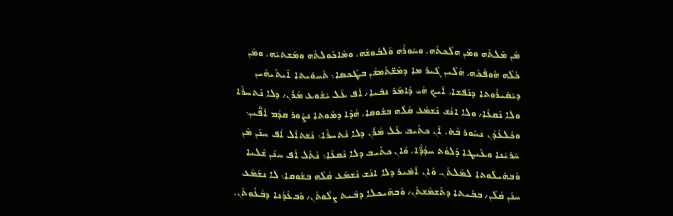ܡܶܢ ܡܶܠܬܶܗ ܘܡܶܢ ܗܠܰܟܬܶܗ. ܘܚܰܘܪܶܗ ܘܰܠܒܽܘܫܶܗ. ܘܡܶܐܟܽܘܠܬܶܗ ܘܡܰܫܬܝܶܗ. ܘܡܶܢ ܟܽܠܶܗ ܗܽܘܦܳܟܶܗ. ܗܳܠܶܝܢ ܓܶܝܪ ܡܐ ܕܡܶܫ̈ܬܰܡܫܳܢ ܒܛܶܟܣܐ܆ ܬܰܚܘܺܝܬܐ ܐܺܝܬܰܝܗܶܝܢ ܕܝܰܩܺܝܪܽܘܬܐ ܕܢܰܦܫܐ. ܐܰܝܟ ܗܳܝ ܕܶܐܡܰܪ ܢܒܺܝܐ܇ ܐܳܦ ܥܰܠ ܝܶܫܽܘܥ ܡܳܪܰܢ܇ ܕܠܐ ܢܶܬܚܪܶܐ ܘܠܐ ܢܶܩܥܶܐ܇ ܘܠܐ ܐܢܳܫ ܢܶܫܡܰܥ ܩܳܠܶܗ ܒܫܽܘܩܐ. ܗܳܕܶܐ ܕܡܽܘܬܐ ܢܨܽܘܪ ܩܕܳܡ ܐܰܦ̈ܰܝܢ܆ ܘܟܽܠܥܶܕܳܢ ܢܚܽܘܪ ܒܳܗ̇. ܐܶܢ ܟܬܺܝܒ ܥܰܠ ܡܳܪܰܢ ܕܠܐ ܢܶܬܚܪܶܐ܆ ܢܶܫܬܐܶܠ ܐܳܦ ܚܢܰܢ ܡܶܢ ܚܶܪܝܳܢܐ ܘܥܰܝܛܐ ܕܰܠܘܳܬ ܚܕܳܕ̈ܶܐ. ܘܶܐܢ ܟܬܺܝܒ ܕܠܐ ܢܶܩܥܶܐ܆ ܢܶܬܶܠ ܐܳܦ ܚܢܰܢ ܫܶܠܝܐ ܘܰܒܗܺܝܠܽܘܬܐ ܠܡܶܠܬܰܢ. ܘܶܐܢ ܐܰܡܺܝܪ ܕܠܐ ܐܢܳܫ ܢܶܫܡܰܥ ܩܳܠܶܗ ܒܫܽܘܩܐ܆ ܠܐ ܢܫܰܡܰܥ ܚܢܰܢ ܩܳܠܰܢ܇ ܒܒܰܝܬܐ ܕܬܶܫܡܶܫܬܰܢ܇ ܘܰܒܗܰܝܟܠܐ ܕܒܶܝܬ ܨܠܽܘܬܰܢ܇ ܘܰܒܥܶܕܳܢܐ ܕܒܳܥܽܘܬܰܢ.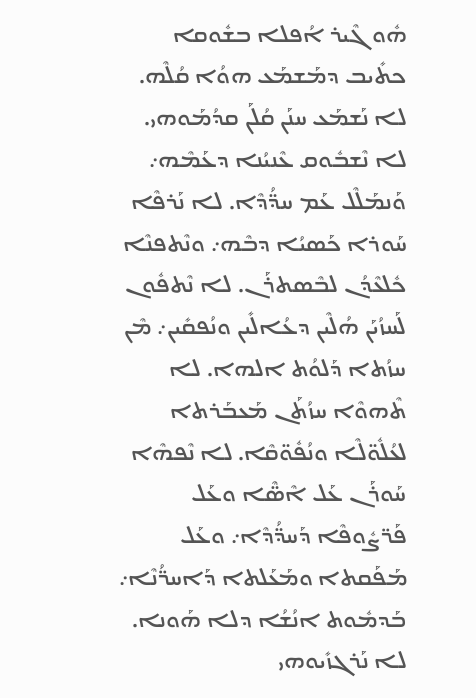ܗܽܘ ܓܶܝܪ ܐܳܦܠܐ ܒܫܽܘܩܐ ܟܬܺܝܒ ܕܡܰܫܡܰܥ ܗܘܳܐ ܩܳܠܶܗ. ܠܐ ܢܰܫܡܰܥ ܚܢܰܢ ܩܳܠܰܢ ܩܕܳܡܰܘܗܝ. ܠܐ ܢܶܫܒܽܘܩ ܥܶܢܝܳܢܐ ܕܥܰܡܶܗ܇ ܘܰܢܡܰܠܶܠ ܥܰܡ ܚܕ̈ܳܕܶܐ. ܠܐ ܢܰܪܦܶܐ ܚܰܘܪܐ ܟܰܣܝܳܐ ܕܒܶܗ܇ ܘܢܶܬܦܢܶܐ ܟܽܠܥܶܕܳܢ ܠܒܶܣܬܪܰܢ. ܠܐ ܢܶܬܦܽܘܢ ܠܰܚܙܳܝܰܢ ܗܳܠܶܝܢ ܕܥܳܐܠܺܝܢ ܘܢܳܦܩܺܝܢ܇ ܡܶܢ ܚܙܳܬܐ ܕܰܠܘܳܬ ܐܠܗܐ. ܠܐ ܬܶܗܘܶܐ ܚܙܳܬܰܢ ܡܰܥܒܰܪܬܐ ܠܥܳܠܽܘ̈ܠܶܐ ܘܢܳܦܽܘ̈ܩܶܐ. ܠܐ ܢܶܦܗܶܐ ܚܰܘܪܰܢ ܥܰܠ ܐܶܣ̈ܶܐ ܘܥܰܠ ܦܰܪ̈ܨܽܘܦܶܐ ܕܰܚܕ̈ܳܕܶܐ܇ ܘܥܰܠ ܡܰܦܰܩܬܐ ܘܡܰܥܰܠܬܐ ܕܰܐܚܪ̈ܳܢܶܐ܇ ܒܰܕܡܽܘܬ ܐܢܳܫܳܐ ܕܠܐ ܗܰܘܢܐ. ܠܐ ܢܰܪܓܙܺܝܘܗܝ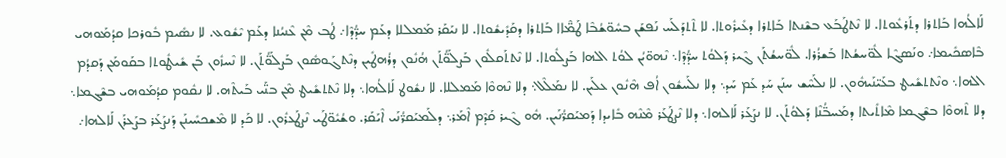ܠܰܐܠܳܗܐ ܒܰܐܬܪܐ ܕܬܰܪܥܽܘܬܐ. ܠܐ ܢܶܬܛܰܒܰܥ ܒܫܶܢܬܐ ܒܰܐܬܪܐ ܕܥܺܝܪܽܘܬܐ. ܠܐ ܬܶܬܕܰܠܰܚ ܢܰܦܫܰܢ ܒܚܽܘ̈ܫܳܒܶܐ ܛܰܡ̈ܶܐܐ ܒܰܐܬܪܐ ܕܩܰܕܺܝܫܽܘܬܐ. ܠܐ ܢܝܰܩܰܪ ܡܰܡܠܠܐ ܕܥܰܡ ܚܕ̈ܳܕܶܐ܇ ܛܳܒ ܡܶܢ ܥܶܢܝܳܢܐ ܕܥܰܡ ܝܶܫܽܘܥ. ܠܐ ܢܣܺܝܡ ܒܽܘܪܟܐ ܩܕܳܡܰܘܗܝ ܒܶܐܣܟܺܝܡܐ܇ ܘܢܰܣܓܶܐ ܠܽܘ̈ܚܫܳܬܐ ܒܰܫܪܳܪܐ. ܠܽܘ̈ܚܫܳܬܰܢ ܓܶܝܪ ܕܰܠܘܳܬ ܚܕ̈ܳܕܶܐ܆ ܢܶܗܘ̈ܝܳܢ ܠܘܳܬ ܐܠܗܐ ܒܰܨܠܽܘܬܐ. ܠܐ ܢܶܬܬܰܩܠܽܘܢ ܒܰܨܠܰܘ̈ܳܬܰܢ ܗܳܢܽܘܢ ܕܪܳܗܛܺܝܢ ܕܢܶܬܓܰܘܣܽܘܢ ܒܰܨܠܰܘ̈ܳܬܰܢ. ܠܐ ܢܶܚܙܽܘܢ ܒܰܢ ܫܺܝܛܽܘܬܐ ܒܩܰܘܡܰܢ ܕܰܩܕܳܡ ܐܠܗܐ܆ ܘܢܶܬܬܫܺܝܛ ܒܥܰܝ̈ܢܰܝܗܽܘܢ. ܠܐ ܢܠܰܚܶܫ ܚܢܰܢ ܚܰܕ ܥܰܡ ܚܰܕ܆ ܕܠܐ ܢܠܰܚܫܽܘܢ ܐܳܦ ܗܶܢܽܘܢ ܥܠܰܝܢ. ܠܐ ܢܡܰܠܶܠ܆ ܕܠܐ ܢܶܗܘܶܐ ܡܰܡܠܠܐ. ܠܐ ܢܫܽܘܛ ܠܰܐܠܳܗܐ܆ ܕܠܐ ܢܶܬܬܫܺܝܛ ܡܶܢ ܒܢ̈ܰܝ ܒܰܝܬܶܗ. ܠܐ ܢܩܽܘܡ ܩܕܳܡܰܘܗܝ ܒܫܶܓܡܐ܆ ܕܠܐ ܬܶܗܘܶܐ ܒܫܶܓܡܐ ܡܶܐܬܺܝܬܐ ܕܡܰܚܒ̈ܳܢܶܐ ܕܰܠܘܳܬܰܢ. ܠܐ ܢܨܰܥܰܪ ܠܰܐܠܗܐ܆ ܕܠܐ ܢܶܨܛܰܥܰܪ ܡܶܢܶܗ ܒܺܐܝܕܐ ܕܰܡܝܰܩܪ̈ܳܢܰܝܢ. ܗܽܘ ܓܶܝܪ ܩܰܕܶܡ ܐܶܡܰܪ܆ ܕܠܰܡܝܰܩܪ̈ܳܢܰܝ ܐܶܝܰܩܰܪ. ܘܫܳܝܽܘ̈ܛܰܝ ܢܶܨܛܰܥܪܽܘܢ. ܠܐ ܟܰܕ ܠܐ ܡܶܫܟܚܺܝܢܰܢ ܕܰܢܨܰܥܰܪ ܒܨܰܥܪܰܢ ܠܰܐܠܗܐ܇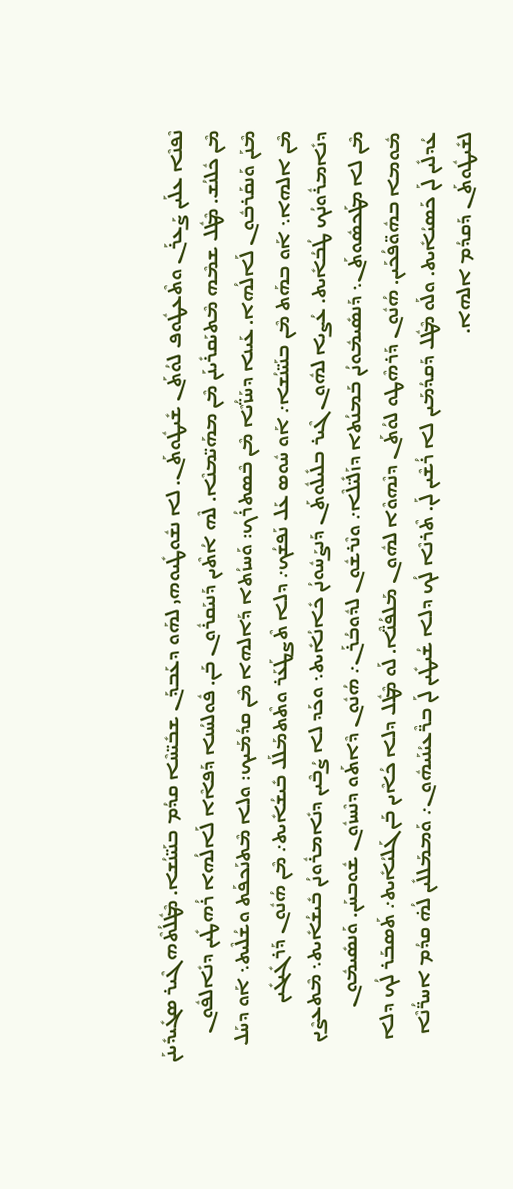ܢܶܦܢܶܐ ܥܠܰܝܢ ܨܰܥܪܰܢ ܘܬܶܥܛܽܘܦ ܠܘܳܬܰܢ ܫܺܝܛܽܘܬܰܢ. ܠܐ ܢܫܽܘܛܺܝܘܗܝ ܠܗܰܘ ܕܥܰܒܕܰܢ ܫܒܺܝ̈ܚܶܐ ܩܕܳܡ ܒܢܰܝ̈ܢܳܫܐ. ܡܶܛܽܠܳܬܶܗ ܓܶܝܪ ܣܓܺܝܕܺܝܢܰܢ ܡܶܢ ܟܽܠܢܳܫ. ܡܶܛܽܠ ܫܡܶܗ ܡܶܬܝܰܩܪܺܝܢܰܢ ܡܶܢ ܡܗܰܝ̈ܡܢܶܐ. ܠܶܗ ܐܳܬܶܝܢ ܕܰܢܝܰܩܪܽܘܢ ܒܰܢ. ܦܽܘܠܚܳܢܐ ܕܰܦܐܶܐ ܠܰܐܠܳܗܐ ܪܳܗܛܺܝܢ ܕܢܺܐܠܦܽܘܢ ܡܶܢܰܢ ܘܰܢܩܰܪܒܽܘܢ ܠܰܐܠܳܗܐ. ܥܰܝܢܐ ܕܚܰܙ̈ܳܝܶܐ ܡܶܢ ܒܶܣܬܪܳܟ: ܘܰܚܙܳܬܐ ܕܰܐܠܗܐ ܡܶܢ ܩܕܳܡܰܝܟ: ܘܠܐ ܡܶܬܢܰܟܦܰܬ ܘܫܳܠܶܝܬ܆ ܐܰܘ ܕܚܰܠ ܡܶܢ ܐܠܗܐ܆ ܐܰܘ ܒܗܰܬ ܡܶܢ ܒܢܰܝ̈ܢܳܫܐ܇ ܐܰܘ ܚܽܘܣ ܥܰܠ ܢܰܦܫܳܟ܇ ܕܠܐ ܬܶܨܛܰܥܰܪ ܘܬܶܬܡܰܠܰܠ ܒܺܝܫܳܐܺܝܬ܇ ܡܶܢ ܗܳܢܽܘܢ ܕܰܪܓܺܝܓܺܝܢ ܕܢܺܐܡܪܽܘܢܳܟ ܛܳܒܳܐܺܝܬ. ܥܳܨܝܐ ܠܗܽܘܢ ܓܶܝܪ ܒܠܺܝܠܽܘܬܰܢ ܕܰܢܨܰܚܽܘܢܳܢ ܟܺܐܢܳܐܺܝܬ܆ ܘܟܰܕ ܠܐ ܨܳܒܶܝܢ ܕܢܺܐܡܪܽܘܢܳܢ ܒܺܝܫܳܐܺܝܬ܆ ܡܶܬܥܨܶܝܢ ܡܶܢ ܠܐ ܡܛܰܟܣܽܘܬܰܢ܆ ܕܰܢܣܺܝܡܽܘܢܳܢ ܒܰܡܢܳܬܐ ܕܙܰܠܺܝ̈ܠܶܐ܇ ܘܢܶܪܫܽܘܢ ܠܕܽܘܒܳܪܰܢ܇ ܗܳܢܽܘܢ ܕܶܐܬܰܘ ܕܢܶܚܙܽܘܢ ܫܽܘܒܚܰܢ. ܘܰܢܣܺܝܡܽܘܢ ܡܽܘܡܐ ܒܗܽܘ̈ܦܳܟܰܝܢ. ܗܳܢܽܘܢ ܕܰܪܗܶܛܘ ܠܘܳܬܰܢ ܕܢܶܗܘܶܐ ܠܗܽܘܢ ܡܰܠܦܳܢ̈ܶܐ. ܠܰܘ ܡܶܛܽܠ ܕܠܐ ܟܳܐܶܝܢ ܒܰܢ ܓܰܠܝܳܐܺܝܬ܇ ܬܰܣܒܰܪ ܠܳܟ ܕܠܐ ܥܳܕܠܺܝܢ ܠܰܢ ܟܰܣܝܳܐܺܝܬ. ܘܠܰܘ ܡܶܛܽܠ ܕܰܩܕܳܡܰܝܢ ܠܐ ܪܳܫܶܝܢ ܠܰܢ. ܬܶܪܢܶܐ ܠܳܟ ܕܠܐ ܫܳܝܛܺܝܢ ܠܰܢ ܒܪ̈ܶܥܝܳܢܰܝܗܽܘܢ܇ ܘܰܡܡܰܠܠܺܝܢ ܠܳܗ̇ ܩܕܳܡ ܐܚܪ̈ܳܢܶܐ ܠܫܺܝܛܽܘܬܰܢ ܕܰܩܕܳܡ ܐܠܗܐ.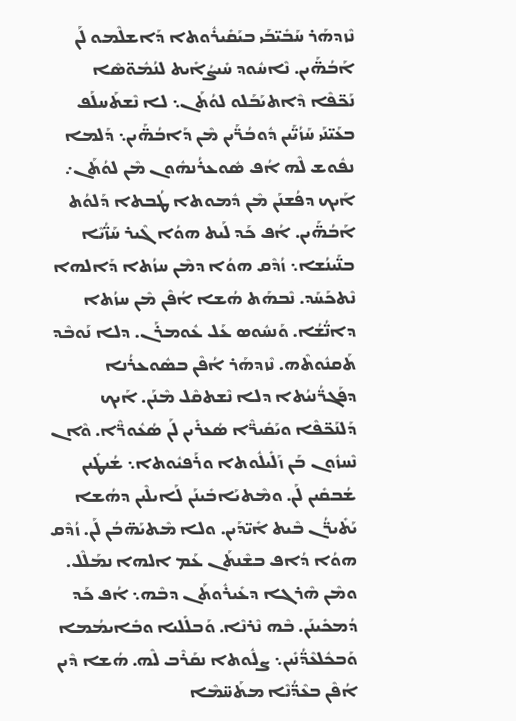ܢܶܙܕܗܰܪ ܚܰܒܺܝ̈ܒܰܝ ܒܝܰܩܺܝܪܽܘܬܐ ܕܰܐܫܠܶܡܘ ܠܰܢ ܐܰܒܳܗ̈ܰܝܢ. ܢܶܐܚܽܘܕ ܚܺܝܨܳܐܺܝܬ ܠܢܳܡܽܘ̈ܣܶܐ ܢܰܟ̈ܦܶܐ ܕܶܐܬܝܰܒܰܠܘ ܠܘܳܬܰܢ܆ ܠܐ ܢܶܫܬܰܚܠܰܦ ܒܥܰܝ̈ܢܰܝ ܚܰܙܳܝ̈ܰܝܢ ܕܽܘܒܳܪ̈ܰܝܢ ܡܶܢ ܕܰܐܒܳܗ̈ܰܝܢ܆ ܕܰܠܡܐ ܢܦܽܘܫ ܠܶܗ ܐܳܦ ܣܽܘܥܪܳܢܗܽܘܢ ܡܶܢ ܠܘܳܬܰܢ܇ ܐܰܝܟ ܕܦܳܫܢܰܢ ܡܶܢ ܕܽܡܘܬܐ ܛܳܒܬܐ ܕܰܠܘܳܬ ܐܰܒܳܗ̈ܰܝܢ. ܐܳܦ ܟܰܕ ܠܰܝܬ ܗܘܳܐ ܓܶܝܪ ܚܰܙ̈ܳܝܶܐ ܒܢ̈ܰܝܢܳܫܐ܆ ܙܳܕܶܩ ܗܘܳܐ ܕܡܶܢ ܚܙܳܬܐ ܕܰܐܠܗܐ ܢܶܬܟܰܚܰܕ. ܢܶܒܗܰܬ ܗܳܫܐ ܐܳܦܶܢ ܡܶܢ ܚܙܳܬܐ ܕܐܢ̈ܳܫܳܐ. ܘܰܢܚܽܘܣ ܥܰܠ ܥܽܘܡܪܰܢ. ܕܠܐ ܢܰܘܒܶܕ ܬܰܩܢܽܘܬܶܗ. ܢܶܙܕܗܰܪ ܐܳܦܶܢ ܒܣܽܘܥܪܳܢܐ ܕܦܰܓܪ̈ܳܢܝܳܬܐ ܕܠܐ ܢܶܫܬܩܶܠ ܡܶܢܰܢ. ܐܰܝܟ ܕܰܠܢܰܟ̈ܦܶܐ ܘܝܰܩܺܝܪ̈ܶܐ ܣܳܥܪܺܝܢ ܠܰܢ ܣܳܥܽܘܪ̈ܶܐ. ܘܶܐܢ ܢܶܚܙܽܘܢ ܒܰܢ ܙܰܠܺܝܠܽܘܬܐ ܘܪܰܦܝܽܘܬܐ܆ ܫܳܝܛܺܝܢ ܫܳܒܩܺܝܢ ܠܰܢ. ܘܡܶܬܝܰܐܒܺܝܢܰܢ ܠܰܐܝܠܶܝܢ ܕܗܳܫܐ ܝܰܬܺܝܪ̈ܳܢ ܒܶܝܬ ܐܺܝ̈ܕܰܝܢ. ܘܠܐ ܡܶܬܝܰܗ̈ܒܳܢ ܠܰܢ. ܙܳܕܶܩ ܗܘܳܐ ܕܳܐܦ ܒܫܶܢܬܰܢ ܥܰܡ ܐܠܗܐ ܢܡܰܠܶܠ. ܘܡܶܢ ܗܶܪܓܐ ܕܥܺܝܪܽܘܬܰܢ ܕܒܶܗ܆ ܐܳܦ ܟܰܕ ܕܳܡܟܺܝܢܰܢ. ܒܶܗ ܢܶܪܢܶܐ. ܘܰܒܠܺܠܝܐ ܘܒܺܐܝܡܳܡܐ ܘܰܒܟܽܠܥܶܕ̈ܳܢܺܝܢ܆ ܨܠܽܘܬܐ ܢܩܰܪܶܒ ܠܶܗ. ܗܳܫܐ ܕܶܝܢ ܐܳܦܶܢ ܒܥܶܕ̈ܳܢܶܐ ܡܬܰܚ̈ܡܶܐ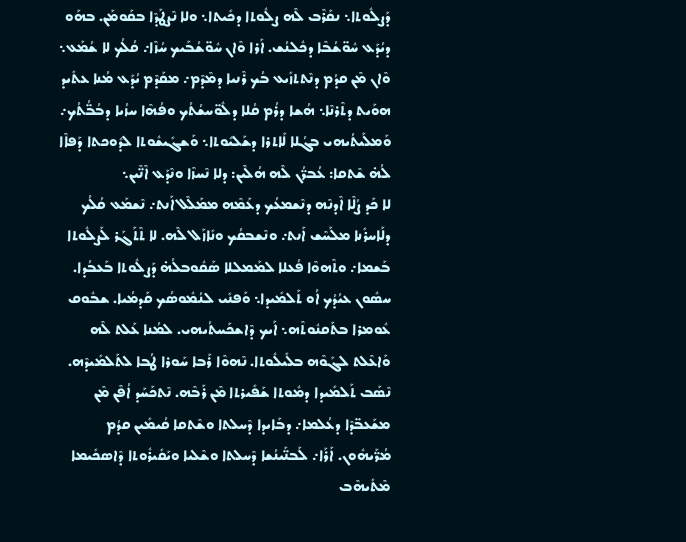ܕܰܨܠܽܘܬܐ܆ ܢܩܰܪܶܒ ܠܶܗ ܨܠܽܘܬܐ ܕܟܺܝܬܐ܆ ܘܠܐ ܢܶܨܛܰܕܶܐ ܒܩܰܘܡܰܢ. ܒܗܰܘ ܕܝܳܕܰܥ ܚܽܘ̈ܫܳܒܶܐ ܕܟܽܠܢܳܫ. ܐܰܪܐ ܘܶܐܢ ܚܽܘ̈ܫܳܒܰܝܟ ܚܳܙܶܐ܇ ܩܳܠܳܟ ܠܐ ܫܳܡܰܥ܆ ܘܶܐܢ ܡܶܢ ܩܕܳܡ ܕܢܶܬܬܙܺܝܥ ܒܳܟ ܪܶܢܝܐ ܕܡܶܕܶܡ܇ ܡܩܰܕܶܡ ܝܳܕܰܥ ܡܳܢܐ ܥܬܺܝܕ ܗܘܰܝܬ ܕܬܶܪܢܶܐ܆ ܗܳܫܐ ܕܪܳܡ ܩܳܠܐ ܕܠܽܘ̈ܚܫܳܬܳܟ ܘܦܳܗܶܐ ܚܙܳܝܐ ܕܒܳܒ̈ܳܬܳܟ܇ ܘܰܡܠܰܝܬܳܝܗܝ ܒܓܳܠܐ ܠܰܐܬܪܐ ܕܫܰܠܝܽܘܬܐ܆ ܘܰܫܓܺܝܫܽܘܬܐ ܠܕܽܘܟܬܐ ܕܰܦܐܶܐ ܠܳܗ̇ ܫܶܬܩܐ: ܥܳܒܪ̈ܳܢ ܠܶܗ ܗܳܠܶܝܢ: ܕܠܐ ܢܶܚܙܶܐ ܘܢܶܕܰܥ ܐܶܢ̈ܶܝܢ܆
ܠܐ ܟܰܕ ܨܳܠܶܐ ܐܶܕܢܶܗ ܕܢܶܫܡܥܳܟ ܕܥܰܡܶܗ ܡܡܰܠܶܠ ܐܰܢܬ܇ ܢܶܫܡܰܥ ܩܳܠܳܟ ܕܠܰܐܚܪܺܢܐ ܡܠܰܚܶܫ ܐܰܢܬ܇ ܘܢܶܫܒܩܳܟ ܘܢܺܐܙܰܠ ܠܶܗ. ܠܐ ܬܶܬܰܓܰܪ ܠܰܨܠܽܘܬܐ ܒܰܫܡܐ܇ ܘܬܶܗܘܶܐ ܦܳܥܠܐ ܠܡܰܡܠܠܐ ܣܰܩܽܘܒܠܳܗ̇ ܕܰܨܠܽܘܬܐ ܒܰܥܒܳܕܐ.
ܚܣܽܘܢ ܥܝܳܕܳܟ ܐܳܘ ܬܰܠܡܺܝܕܐ܆ ܘܰܦܢܺܝ ܠܢܳܡܽܘܣܳܟ ܩܰܕܡܳܝܐ. ܫܒܽܘܩ ܥܽܘܡܪܐ ܒܬܰܩܢܽܘܬܶܗ܆ ܐܰܝܟ ܕܶܐܫܟܰܚܬܳܝܗܝ. ܠܡܳܢܐ ܥܰܠܬ ܠܶܗ ܘܰܐܥܶܠܬ ܠܓܰܘܶܗ ܒܠܺܝܠܽܘܬܐ. ܢܶܗܘܶܐ ܪܰܒܐ ܚܰܘܪܐ ܛܳܒܐ ܠܬܰܠܡܺܝܕܶܗ. ܢܶܣܰܒ ܬܰܠܡܺܝܕܐ ܕܡܽܘܬܐ ܫܰܦܺܝܪܬܐ ܡܶܢ ܪܰܒܶܗ. ܢܶܬܟܰܚܰܕ ܐܳܦܶܢ ܡܶܢ ܡܫܰܥܒ̈ܕܶܐ ܕܥܳܠܡܐ܇ ܕܒܰܐܝܕܐ ܕܶܚܠܬܐ ܘܫܶܬܩܐ ܩܳܝܡܺܝܢ ܩܕܳܡ ܡܳܪ̈ܰܝܗܽܘܢ. ܐܰܪܰܐ܇ ܠܰܒܢ̈ܰܝܢܳܫܐ ܕܶܚܠܬܐ ܘܫܶܠܝܐ ܘܝܰܩܺܝܪܽܘܬܐ ܕܶܐܣܟܺܝܡܐ ܡܶܬܺܝܗܶܒ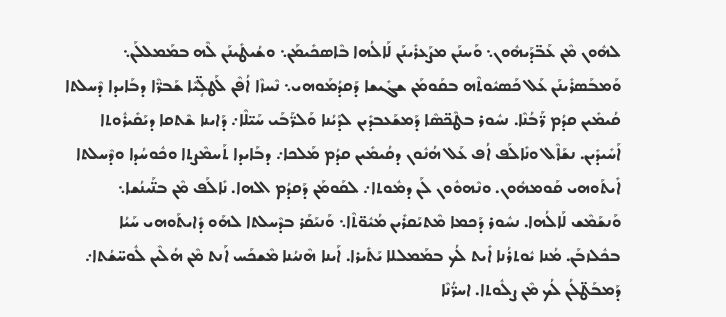ܠܗܽܘܢ ܡܶܢ ܥܰܒ̈ܕܰܝܗܽܘܢ܆ ܘܰܚܢܰܢ ܡܨܰܥܪܺܝܢܰܢ ܠܰܐܠܳܗܐ ܒܶܐܣܟܺܝܡܰܢ܆ ܘܫܳܝܛܺܝܢܰܢ ܠܶܗ ܒܡܰܡܠܠܰܢ܆ ܘܰܡܒܰܣܪܺܝܢܰܢ ܥܰܠ ܟܰܣܝܽܘܬܶܗ ܒܩܰܘܡܰܢ ܫܓܺܝܫܐ ܕܰܩܕܳܡܰܘܗܝ܆ ܢܶܚܙܶܐ ܐܳܦܶܢ ܠܰܛܠܴ̈ܝܶܐ ܫܰܒܪ̈ܶܐ ܕܒܰܐܝܕܐ ܕܶܚܠܬܐ ܩܳܝܡܺܝܢ ܩܕܳܡ ܪ̈ܰܒܳܢܶܐ. ܢܚܽܘܪ ܒܛܶܟ̈ܣܶܐ ܕܰܡܫܰܥܒܕܺܝܢ ܠܕܰܝܳܢܐ ܘܰܠܪ̈ܰܒܰܝ ܚܰܝ̈ܠܶܐ܇ ܕܰܐܝܢܐ ܫܶܬܩܐ ܕܝܰܩܺܝܪܽܘܬܐ ܐܰܚܺܝܕܺܝܢ. ܢܫܰܐܶܠ ܘܢܺܐܠܰܦ ܐܳܦ ܥܰܠ ܗܳܢܽܘܢ ܕܩܳܝܡܺܝܢ ܩܕܳܡ ܡܰܠܟܐ܇ ܕܒܰܐܝܕܐ ܬܰܚܡܶܨܬܐ ܘܟܽܘܚܳܕܐ ܘܕܶܚܠܬܐ ܐܺܝܬܰܘܗܝ ܩܰܘܡܗܽܘܢ. ܘܢܶܗܘܽܘܢ ܠܰܢ ܕܡܽܘܬܐ܇ ܠܩܰܘܡܰܢ ܕܰܩܕܳܡ ܐܠܗܐ. ܢܺܐܠܰܦ ܡܶܢ ܒܢ̈ܰܝܢܳܫܐ܆ ܘܰܢܫܰܡܶܫ ܠܰܐܠܳܗܐ. ܢܚܽܘܪ ܕܰܟܡܐ ܡܶܬܝܰܩܪܺܝܢ ܡܳܝܽܘ̈ܬܶܐ܆ ܘܰܢܝܰܩܰܪ ܒܕܶܚܠܬܐ ܠܗܰܘ ܕܺܐܝܬܰܘܗܝ ܚܰܝܳܐ ܒܟܽܠܙܒܰܢ. ܡܳܢܐ ܝܽܘܬܪܳܢܐ ܐܺܝܬ ܠܳܟ ܒܡܰܡܠܠܐ ܝܰܬܺܝܪܐ. ܐܰܝܢܐ ܗܶܢܝܳܢܐ ܡܶܫܟܰܚ ܐܰܢܬ ܡܶܢ ܗܳܠܶܝܢ ܠܽܘܚ̈ܫܳܬܐ܇ ܕܰܡܒܰܛ̈ܠܳܢ ܠܳܟ ܡܶܢ ܨܠܽܘܬܐ. ܐܚܪ̈ܳܢܶܐ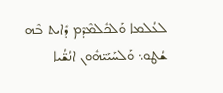ܠܥܳܠܡܐ ܘܰܠܟܽܠܡܶܕܶܡ ܕܺܐܝܬ ܒܶܗ ܫܳܛܘ܆ ܘܰܠܚܰܝܰܝ̈ܗܽܘܢ ܐܢܳܫ̈ܳܝܐ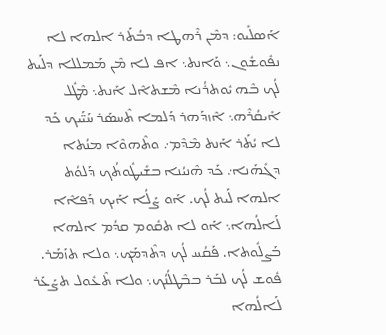ܐܰܣܠܺܝܘ: ܕܡܶܢ ܪܶܗܛܐ ܕܒܳܬܰܪ ܐܠܗܐ ܠܐ ܢܦܽܘܫܽܘܢ܆ ܘܰܐܢܬ܆ ܐܦ ܠܐ ܡܶܢ ܡܰܡܠܠܐ ܕܠܰܝܬ ܠܳܟ ܒܶܗ ܝܽܘܬܪܳܢܐ ܡܶܫܬܐܶܠ ܐܰܢܬ܆ ܡܶܛܽܠ ܐܺܝܩܳܪܶܗ܆ ܐܶܙܕܰܗܪ ܕܰܠܡܐ ܬܶܚܣܰܪ ܚܰܝ̈ܰܝܟ ܟܰܕ ܠܐ ܝܳܬܰܪ ܐܰܢܬ ܡܶܕܶܡ܇ ܘܬܶܗܘܶܐ ܡܢܳܬܐ ܕܓܺܗܰܢܐ܇ ܟܰܕ ܗܶܢܝܳܢܐ ܒܫܺܝܛܽܘܬܳܟ ܕܰܠܘܳܬ ܐܠܗܐ ܠܰܝܬ ܠܳܟ. ܐܰܘ ܨܰܠܳܐ ܐܰܝܟ ܕܰܦܐܶܐ ܠܰܐܠܳܗܐ܆ ܐܰܘ ܠܐ ܬܩܽܘܡ ܩܕܳܡ ܐܠܗܐ ܒܰܨܠܽܘܬܐ. ܦܰܩܳܚ ܠܳܟ ܕܬܶܕܡܰܟ܆ ܘܠܐ ܬܙܰܡܰܪ. ܦܽܘܫ ܠܳܟ ܠܒܰܪ ܒܒܶܛܠܳܢܳܟ܆ ܘܠܐ ܬܶܥܽܘܠ ܬܨܰܥܰܪ ܠܰܐܠܳܗܐ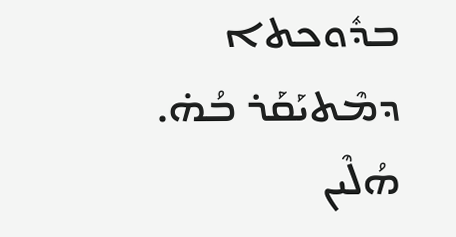ܒܕܽܘܟܬܐ ܕܡܶܬܝܰܩܰܪ ܒܳܗ̇.
ܗܳܠܶܝܢ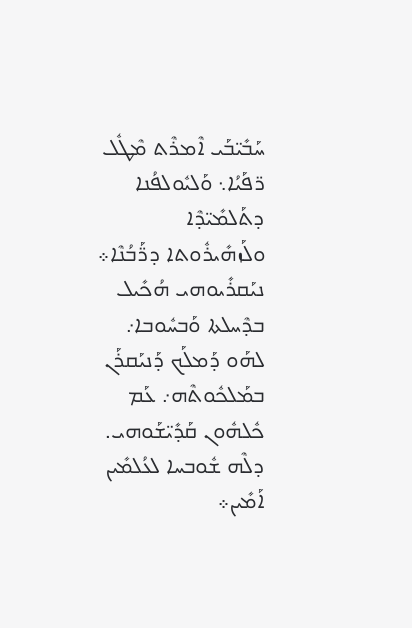ܚܰܒܺܝ̈ܒܰܝ ܐܶܡܪܶܬ ܡܶܛܽܠ ܪ̈ܦܰܝܳܐ܆ ܘܰܠܝܽܘܠܦܳܢܐ ܕܬܰܠܡܺܝ̈ܕܶܐ ܘܠܰܙܗܺܝܪܽܘܬܐ ܕܪ̈ܰܒܳܢܶܐ܀
ܢܝܰܩܪܺܝܘܗܝ ܗܳܟܺܝܠ ܒܕܶܚܠܬܐ ܘܰܒܚܽܘܒܐ܇ ܠܗܰܘ ܕܰܡܠܰܟ ܕܰܢܝܰܩܪܰܢ ܒܡܰܠܟܽܘܬܶܗ܇ ܥܰܡ ܟܽܠܗܽܘܢ ܩܰܕܺܝ̈ܫܰܘܗܝ. ܕܠܶܗ ܫܽܘܒܚܐ ܠܥܳܠܡܺܝܢ ܐܰܡܺܝܢ܀